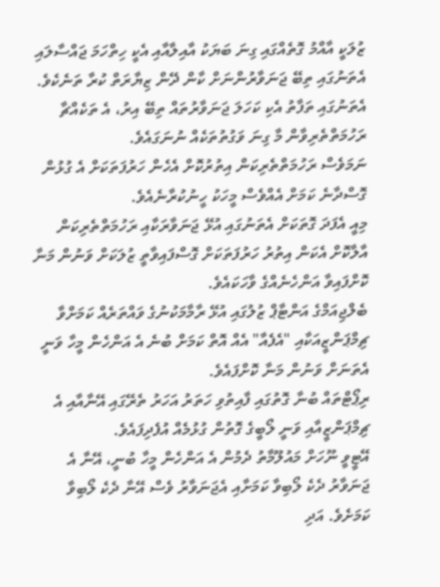ޒުލަކީ އާއްމު ގޮތެއްގައި ގިނަ ބަޔަކު އާއިލާއާއި އެކީ ހިތްހަމަ ޖައްސާލައި އެތަނުގައި ތިބޭ ޖަނަވާރުންނަށް ކާން ދޭން ޒިޔާރަތް ކުރާ ތަނެކެވެ. އެތަނުގައި ތަފާތު އެކި ކަހަލަ ޖަނަވާރުތައް ތިބޭ އިރު، އެ ތަކެއްޗާ ރަހުމަތްތެރިވާން މާ ގިނަ ވަގުތުތަކެއް ނުނަގައެވެ.
ނަމަވެސް ރަހުމަތްތެރިކަން އިތުރުކޮށް އެހެން ހަރުފަތަކަށް އެ ގުޅުން ގޮސްދާނެ ކަމަށް އެއްވެސް މީހަކު ހީނުކުރާނެއެވެ.
މިއީ އެފަދަ ގޮތަކަށް އެތަނުގައި އުޅޭ ޖަނަވާރަކާއި ރަހުމަތްތެރިކަން އާލާކޮށް އެކަން އިތުރު ހަރުފަތަކަށް ގޮސްފައިވާތީ ޒުލަކަށް ވަނުން މަނާ ކޮށްފައިވާ އަންހެނެއްގެ ވާހަކައެވެ.
ބެލްޖިއަމްގެ އަންޓާޕް ޒުލުގައި އުޅޭ ރާމާމަކުނުގެ ވައްތަރެއް ކަމަށްވާ ޗިމްޕަންޒީއަކާއި "އެފެއާ" އެއް އޮތް ކަމަށް ބުނެ އެ އަންހެން މީހާ ވަނީ އެތަނަށް ވަނުން މަނާ ކޮށްފައެވެ.
ރިޕޯޓްތައް ބުނާ ގޮތުގައި ފާއިތުވި ހަތަރު އަހަރު ތެރޭގައި އޭނާއާއި އެ ޗިމްޕަންޒީއާއި ވަނީ ލޯބީގެ ގޮތުން ގުޅުމެއް އުފެދިފައެވެ.
އޭޓީވީ ނޫހަށް މައުލޫމާތު ދެމުން އެ އަންހެން މީހާ ބުނީ، އޭނާ އެ ޖަނަވާރު ދެކެ ލޯބިވާ ކަމަށާއި އެޖަނަވާރު ވެސް އޭނާ ދެކެ ލޯބިވާ ކަމަށެވެ. އަދި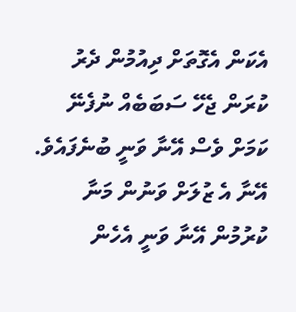އެކަން އެގޮތަށް ދިއުމުން ދެރު ކުރަން ޖެހޭ ސަބަބެއް ނުފެނޭ ކަމަށް ވެސް އޭނާ ވަނީ ބުނެފައެވެ.
އޭނާ އެ ޒުލަށް ވަނުން މަނާ ކުރުމުން އޭނާ ވަނީ އެހެން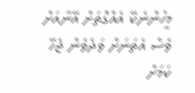މީހުންނެކޭ އެއްގޮތަށް އޭނާއަށް ވެސް އެތަނަށް ވަދެވެން ޖެހޭ ކަމަށް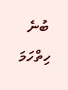ބުނެ ހިތްހަމަ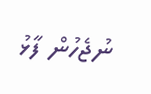ނުޖެހުން ފާޅު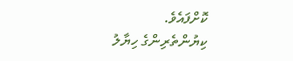ކޮށްފައެވެ.
ކިޔުންތެރިންގެ ހިޔާލު